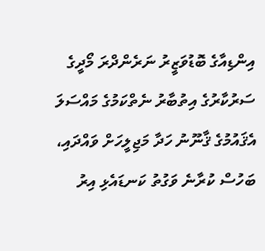އިންޑިއާގެ ބޮޑުވަޒީރު ނަރެންދްރަ މޯދީގެ ސަރުކާރުގެ އިތުބާރު ނެތްކަމުގެ މައްސަލަ އެޤައުމުގެ ޤާނޫނު ހަދާ މަޖިލީހަށް ވައްދައި، ބަހުސް ކުރާނެ ވަގުތު ކަނޑައެޅި އިރު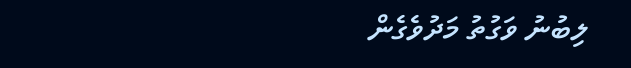ލިބުނު ވަގުތު މަދުވެގެން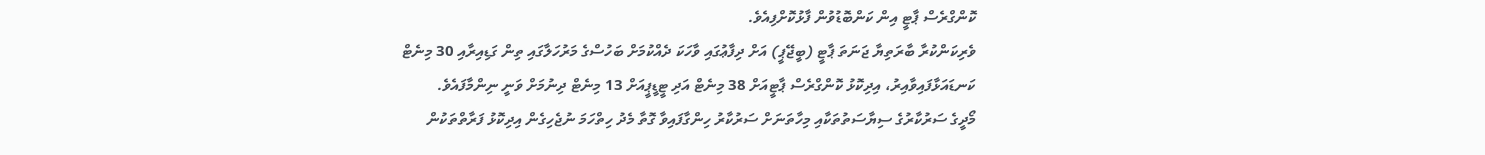ކޮންގްރެސް ޕާޓީ އިން ކަންބޮޑުވުން ފާޅުކޮށްފިއެވެ.
ވެރިކަންކުރާ ބާރަތިޔާ ޖަނަތަ ޕާޓީ (ބީޖޭޕީ) އަށް ދިފާޢުގައި ވާހަކަ ދެއްކުމަށް ބަހުސްގެ މަރުހަލާގައި ތިން ގަޑިއިރާއި 30 މިނެޓް ކަނޑައަޅާފައިވާއިރު، އިދިކޮޅު ކޮންގްރެސް ޕާޓީއަށް 38 މިނެޓް އަދި ޓީޑީޕީއަށް 13 މިނެޓް ދިނުމަށް ވަނީ ނިންމާފައެވެ.
މޯދީގެ ސަރުކާރުގެ ސިޔާސަތުތަކާއި މިހާތަނަށް ސަރުކާރު ހިންގާފައިވާ ގޮތާ މެދު ހިތްހަމަ ނުޖެހިގެން އިދިކޮޅު ފަރާތްތަކުން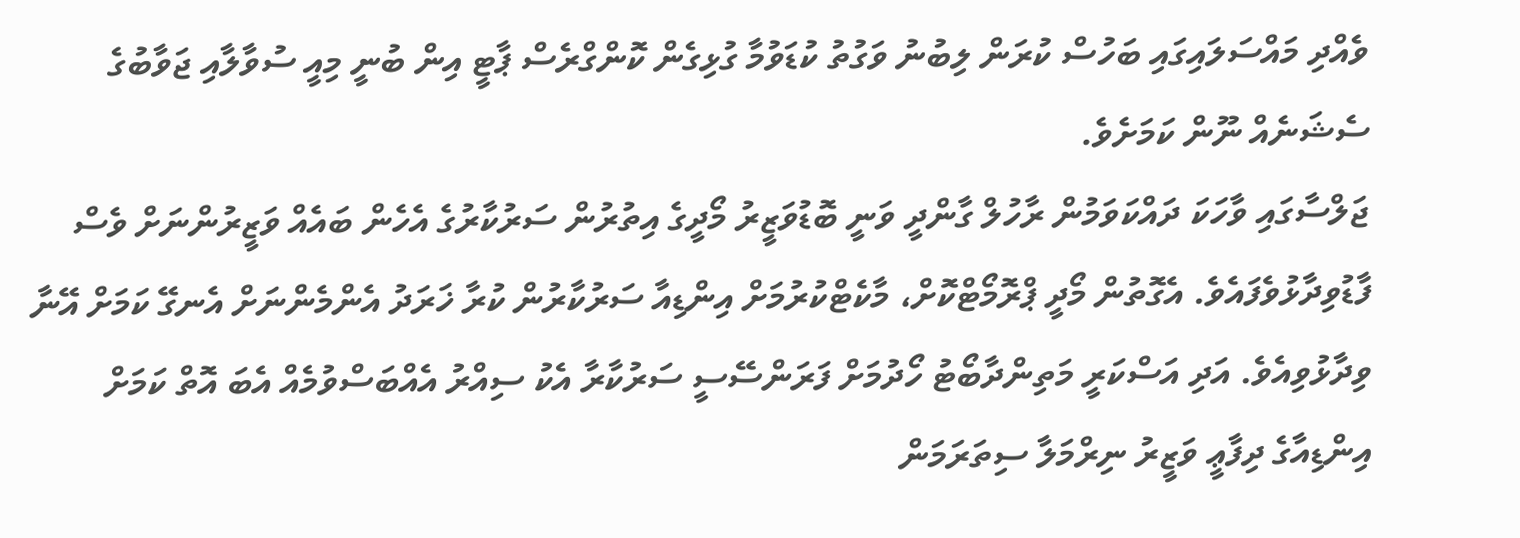ވެއްދި މައްސަލައިގައި ބަހުސް ކުރަން ލިބުނު ވަގުތު ކުޑަވުމާ ގުޅިގެން ކޮންގްރެސް ޕާޓީ އިން ބުނީ މިއީ ސުވާލާއި ޖަވާބުގެ ސެޝަނެއް ނޫން ކަމަށެވެ.
ޖަލްސާގައި ވާހަކަ ދައްކަވަމުން ރާހުލް ގާންދީ ވަނީ ބޮޑުވަޒީރު މޯދީގެ އިތުރުން ސަރުކާރުގެ އެހެން ބައެއް ވަޒީރުންނަށް ވެސް ފާޑުވިދާޅުވެފައެވެ. އެގޮތުން މޯދީ ޕްރޮމޯޓްކޮށް، މާކެޓްކުރުމަށް އިންޑިއާ ސަރުކާރުން ކުރާ ޚަރަދު އެންމެންނަށް އެނގޭ ކަމަށް އޭނާ ވިދާޅުވިއެވެ. އަދި އަސްކަރީ މަތިންދާބޯޓު ހޯދުމަށް ފަރަންސޭސީ ސަރުކާރާ އެކު ސިއްރު އެއްބަސްވުމެއް އެބަ އޮތް ކަމަށް އިންޑިއާގެ ދިފާޢީ ވަޒީރު ނިރްމަލާ ސިތަރަމަން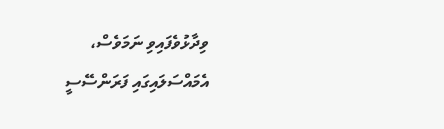ވިދާޅުވެފައިވި ނަމަވެސް، އެމައްސަލައިގައި ފަރަންސޭސީ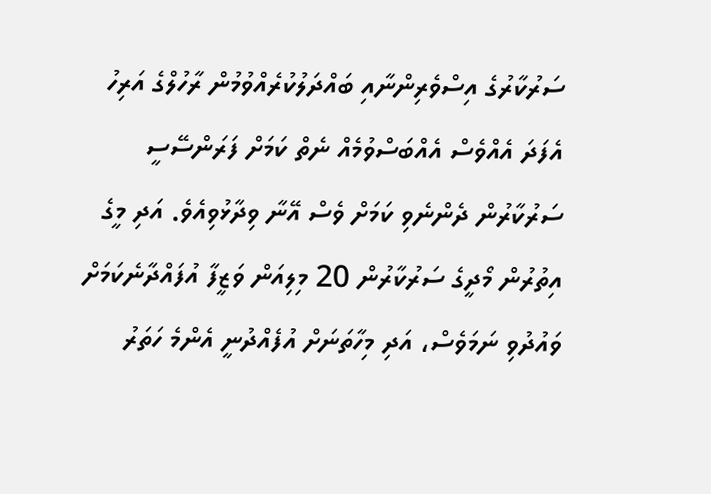ސަރުކާރުގެ އިސްވެރިންނާއި ބައްދަލުކުރެއްވުމުން ރާހުލްގެ އަރިހު އެފަދަ އެއްވެސް އެއްބަސްވުމެއް ނެތް ކަމަށް ފަރަންސޭސީ ސަރުކާރުން ދެންނެވި ކަމަށް ވެސް އޭނާ ވިދާޅުވިއެވެ. އަދި މީގެ އިތުރުން މޯދީގެ ސަރުކާރުން 20 މިލިއަން ވަޒީފާ އުފައްދާނެކަމަށް ވައުދުވި ނަމަވެސް، އަދި މިހާތަނަށް އުފެއްދުނީ އެންމެ ހަތަރު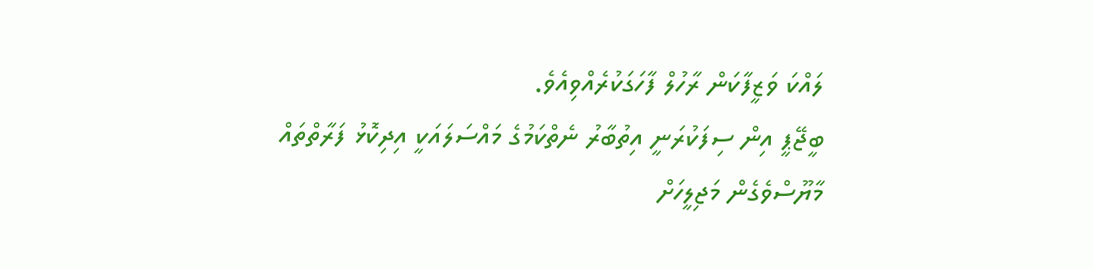ލައްކަ ވަޒީފާކަން ރާހުލް ފާހަގަކުރެއްވިއެވެ.
ބީޖޭޕީ އިން ސިފަކުރަނީ އިތުބާރު ނެތްކަމުގެ މައްސަލައަކީ އިދިކޮޅު ފަރާތްތައް މާޔޫސްވެގެން މަޖިލީހަށް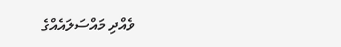ވެއްދި މައްސަލައެއްގެ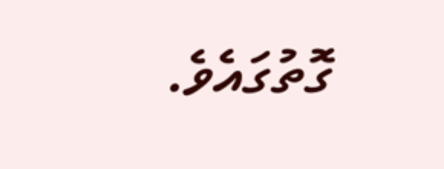ގޮތުގައެވެ.